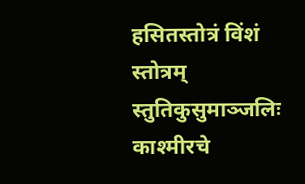हसितस्तोत्रं विंशं स्तोत्रम्
स्तुतिकुसुमाञ्जलिः काश्मीरचे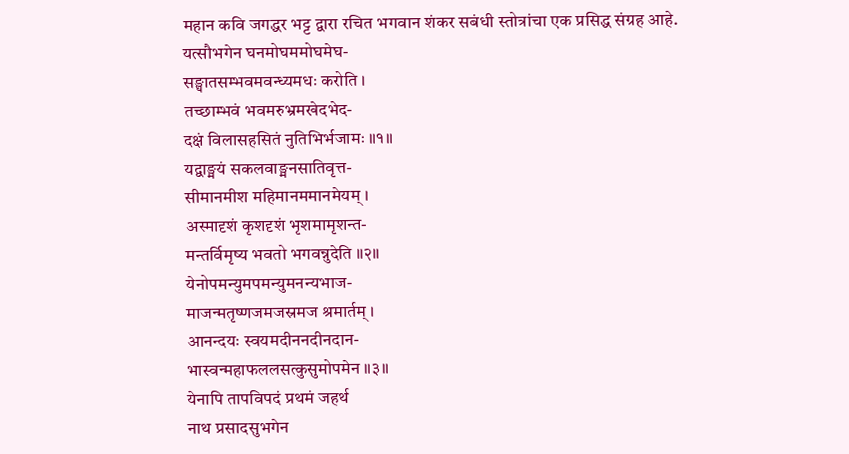महान कवि जगद्धर भट्ट द्वारा रचित भगवान शंकर सबंधी स्तोत्रांचा एक प्रसिद्ध संग्रह आहे.
यत्सौभगेन घनमोघममोघमेघ-
सङ्घातसम्भवमवन्ध्यमधः करोति ।
तच्छाम्भवं भवमरुभ्रमखेदभेद-
दक्षं विलासहसितं नुतिभिर्भजामः ॥१॥
यद्वाङ्मयं सकलवाङ्मनसातिवृत्त-
सीमानमीश महिमानममानमेयम् ।
अस्मादृशं कृशदृशं भृशमामृशन्त-
मन्तर्विमृष्य भवतो भगवन्नुदेति ॥२॥
येनोपमन्युमपमन्युमनन्यभाज-
माजन्मतृष्णजमजस्रमज श्रमार्तम् ।
आनन्दयः स्वयमदीननदीनदान-
भास्वन्महाफललसत्कुसुमोपमेन ॥३॥
येनापि तापविपदं प्रथमं जहर्थ
नाथ प्रसादसुभगेन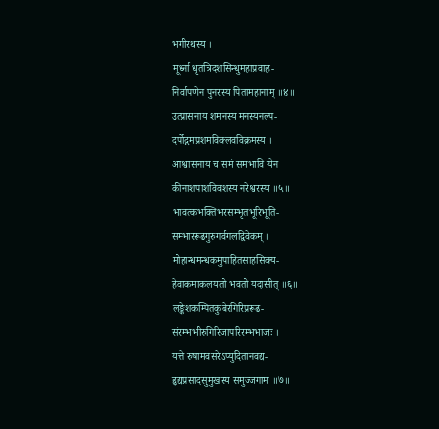भगीरथस्य ।
मूर्ध्ना धृतत्रिदशसिन्धुमहाप्रवाह-
निर्वापणेन पुनरस्य पितामहानाम् ॥४॥
उत्प्रासनाय शमनस्य मनस्यनल्प-
दर्पोद्गमप्रशमविक्लवविक्रमस्य ।
आश्वासनाय च समं समभावि येन
कीनाशपाशविवशस्य नरेश्वरस्य ॥५॥
भावत्कभक्तिभरसम्भृतभूरिभूति-
सम्भाररूढगुरुगर्वगलद्विवेकम् ।
मोहान्धमन्धकमुपाहितसाहसिक्य-
हेवाकमाकलयतो भवतो यदासीत् ॥६॥
लङ्केशकम्पितकुबेरगिरिप्ररूढ-
संरम्भभीरुगिरिजापरिरम्भभाजः ।
यत्ते रुषामवसरेऽप्युदितानवद्य-
हृद्यप्रसादसुमुखस्य समुज्जगाम ॥७॥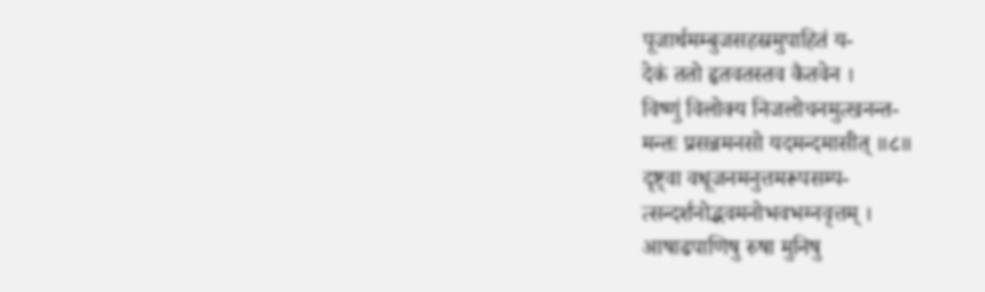पूजार्थमम्बुजसहस्रमुपाहितं य-
देकं ततो हृतवतस्तव कैतवेन ।
विष्णुं विलोक्य निजलोचनमुत्खनन्त-
मन्तः प्रसन्नमनसो यदमन्दमासीत् ॥८॥
दृष्ट्वा वधूजनमनुत्तमरूपसम्प-
त्सन्दर्शनोद्भवमनोभवभग्नवृत्तम् ।
आषाढपाणिषु रुषा मुनिषु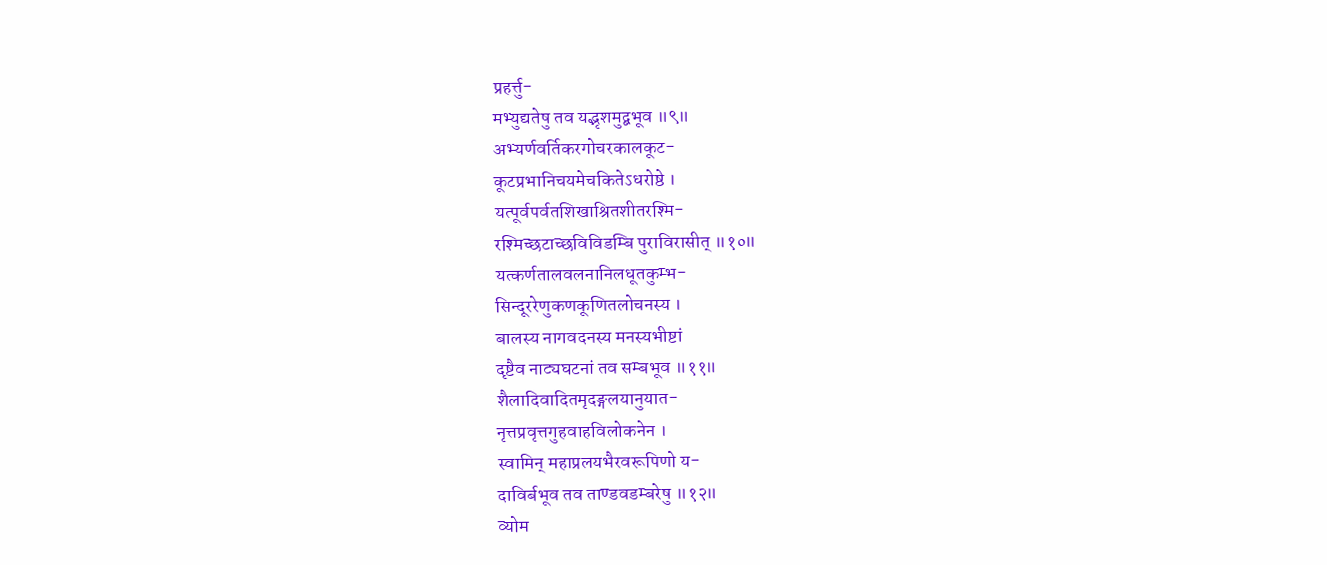प्रहर्त्तु-
मभ्युद्यतेषु तव यद्भृशमुद्बभूव ॥९॥
अभ्यर्णवर्तिकरगोचरकालकूट-
कूटप्रभानिचयमेचकितेऽधरोष्ठे ।
यत्पूर्वपर्वतशिखाश्रितशीतरश्मि-
रश्मिच्छटाच्छविविडम्बि पुराविरासीत् ॥१०॥
यत्कर्णतालवलनानिलधूतकुम्भ-
सिन्दूररेणुकणकूणितलोचनस्य ।
बालस्य नागवदनस्य मनस्यभीष्टां
दृष्टैव नाट्यघटनां तव सम्बभूव ॥११॥
शैलादिवादितमृदङ्गलयानुयात-
नृत्तप्रवृत्तगुहवाहविलोकनेन ।
स्वामिन् महाप्रलयभैरवरूपिणो य-
दाविर्बभूव तव ताण्डवडम्बरेषु ॥१२॥
व्योम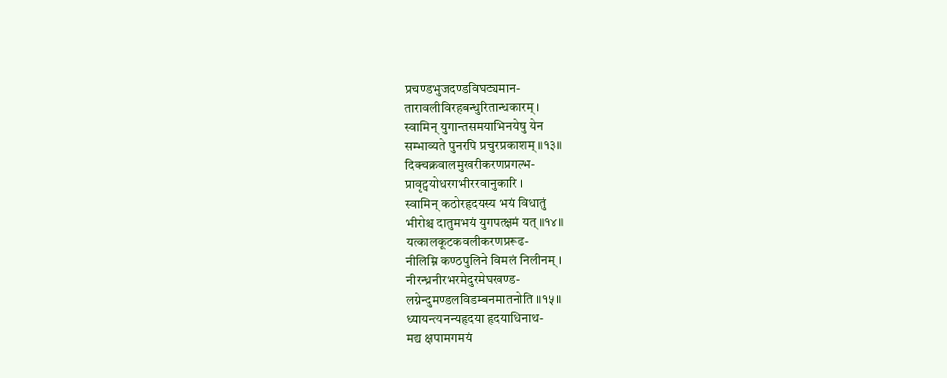प्रचण्डभुजदण्डविघट्यमान-
तारावलीविरहबन्धुरितान्धकारम् ।
स्वामिन् युगान्तसमयाभिनयेषु येन
सम्भाव्यते पुनरपि प्रचुरप्रकाशम् ॥१३॥
दिक्चक्रवालमुखरीकरणप्रगल्भ-
प्रावृट्पयोधरगभीररवानुकारि ।
स्वामिन् कठोरहृदयस्य भयं विधातुं
भीरोश्च दातुमभयं युगपत्क्षमं यत् ॥१४॥
यत्कालकूटकवलीकरणप्ररूढ-
नीलिम्नि कण्ठपुलिने विमलं निलीनम् ।
नीरन्ध्रनीरभरमेदुरमेघखण्ड-
लग्नेन्दुमण्डलविडम्बनमातनोति ॥१५॥
ध्यायन्त्यनन्यहृदया हृदयाधिनाथ-
मद्य क्षपामगमयं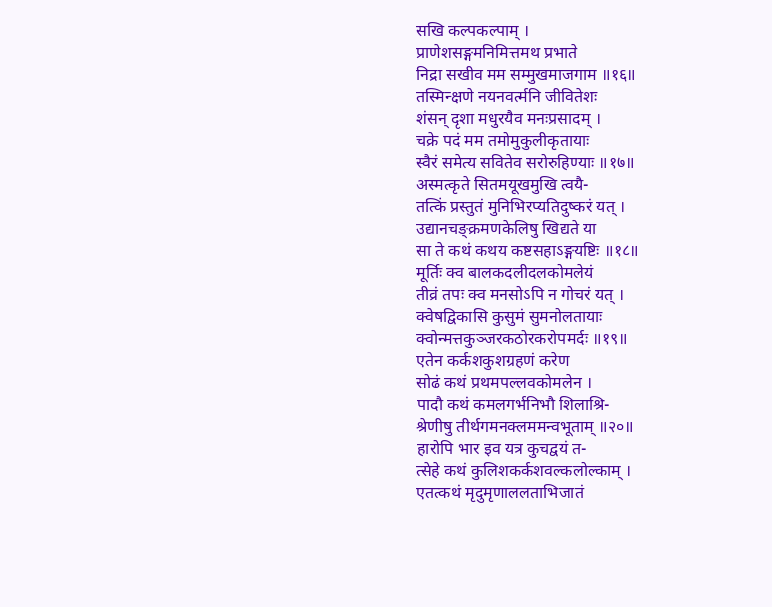सखि कल्पकल्पाम् ।
प्राणेशसङ्गमनिमित्तमथ प्रभाते
निद्रा सखीव मम सम्मुखमाजगाम ॥१६॥
तस्मिन्क्षणे नयनवर्त्मनि जीवितेशः
शंसन् दृशा मधुरयैव मनःप्रसादम् ।
चक्रे पदं मम तमोमुकुलीकृतायाः
स्वैरं समेत्य सवितेव सरोरुहिण्याः ॥१७॥
अस्मत्कृते सितमयूखमुखि त्वयै-
तत्किं प्रस्तुतं मुनिभिरप्यतिदुष्करं यत् ।
उद्यानचङ्क्रमणकेलिषु खिद्यते या
सा ते कथं कथय कष्टसहाऽङ्गयष्टिः ॥१८॥
मूर्तिः क्व बालकदलीदलकोमलेयं
तीव्रं तपः क्व मनसोऽपि न गोचरं यत् ।
क्वेषद्विकासि कुसुमं सुमनोलतायाः
क्वोन्मत्तकुञ्जरकठोरकरोपमर्दः ॥१९॥
एतेन कर्कशकुशग्रहणं करेण
सोढं कथं प्रथमपल्लवकोमलेन ।
पादौ कथं कमलगर्भनिभौ शिलाश्रि-
श्रेणीषु तीर्थगमनक्लममन्वभूताम् ॥२०॥
हारोपि भार इव यत्र कुचद्वयं त-
त्सेहे कथं कुलिशकर्कशवल्कलोल्काम् ।
एतत्कथं मृदुमृणाललताभिजातं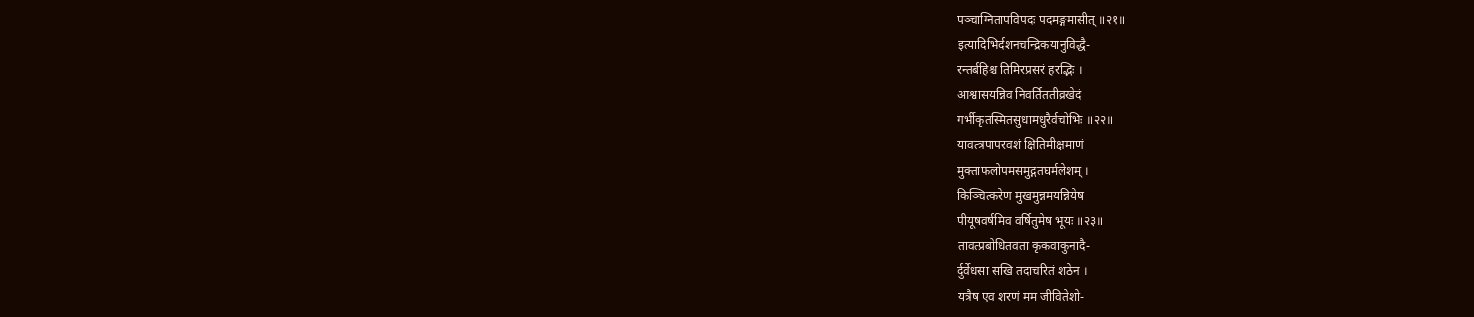पञ्चाग्नितापविपदः पदमङ्गमासीत् ॥२१॥
इत्यादिभिर्दशनचन्द्रिकयानुविद्धै-
रन्तर्बहिश्च तिमिरप्रसरं हरद्भिः ।
आश्वासयन्निव निवर्तिततीव्रखेदं
गर्भीकृतस्मितसुधामधुरैर्वचोभिः ॥२२॥
यावत्त्रपापरवशं क्षितिमीक्षमाणं
मुक्ताफलोपमसमुद्गतघर्मलेशम् ।
किञ्चित्करेण मुखमुन्नमयन्नियेष
पीयूषवर्षमिव वर्षितुमेष भूयः ॥२३॥
तावत्प्रबोधितवता कृकवाकुनादै-
र्दुर्वेधसा सखि तदाचरितं शठेन ।
यत्रैष एव शरणं मम जीवितेशो-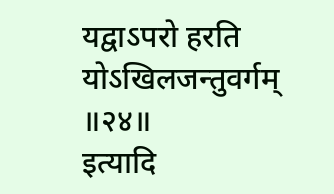यद्वाऽपरो हरति योऽखिलजन्तुवर्गम् ॥२४॥
इत्यादि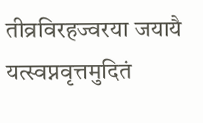तीव्रविरहज्वरया जयायै
यत्स्वप्नवृत्तमुदितं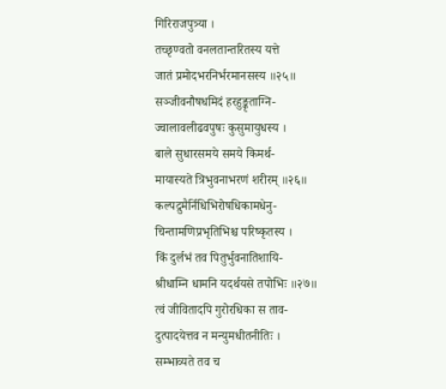गिरिराजपुत्र्या ।
तच्छृण्वतो वनलतान्तरितस्य यत्ते
जातं प्रमोदभरनिर्भरमानसस्य ॥२५॥
सञ्जीवनौषधमिदं हरहुङ्कृताग्नि-
ज्वालावलीढवपुषः कुसुमायुधस्य ।
बाले सुधारसमये समये किमर्थ-
मायास्यते त्रिभुवनाभरणं शरीरम् ॥२६॥
कल्पद्रुमैर्निधिभिरोषधिकामधेनु-
चिन्तामणिप्रभृतिभिश्च परिष्कृतस्य ।
किं दुर्लभं तव पितुर्भुवनातिशायि-
श्रीधाम्नि धामनि यदर्थयसे तपोभिः ॥२७॥
त्वं जीवितादपि गुरोरधिका स ताव-
दुत्पादयेत्तव न मन्युमधीतनीतिः ।
सम्भाव्यते तव च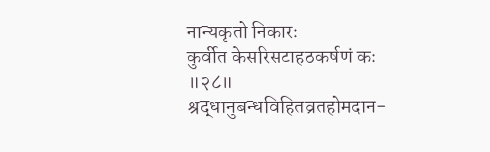नान्यकृतो निकारः
कुर्वीत केसरिसटाहठकर्षणं कः ॥२८॥
श्रद्धानुबन्धविहितव्रतहोमदान-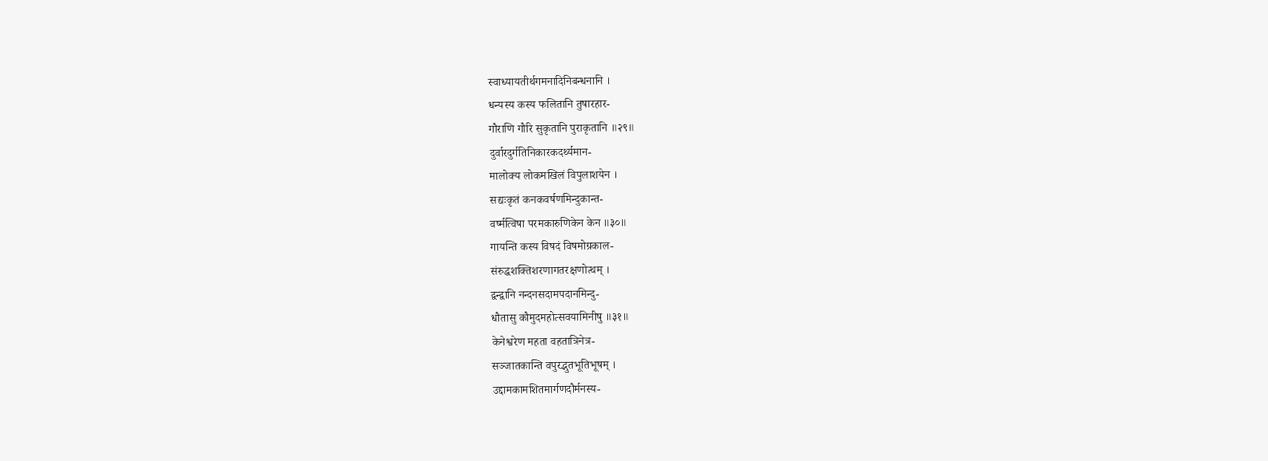स्वाध्यायतीर्थगमनादिनिबन्धनानि ।
धन्यस्य कस्य फलितानि तुषारहार-
गौराणि गौरि सुकृतानि पुराकृतानि ॥२९॥
दुर्वारदुर्गतिनिकारकदर्थ्यमान-
मालोक्य लोकमखिलं विपुलाशयेन ।
सद्यःकृतं कनकवर्षणमिन्दुकान्त-
वर्ष्मत्विषा परमकारुणिकेन केन ॥३०॥
गायन्ति कस्य विषदं विषमोग्रकाल-
संरुद्धशक्तिशरणागतरक्षणोत्थम् ।
द्वन्द्वानि नन्दनसदामपदानमिन्दु-
धौतासु कौमुदमहोत्सवयामिनीषु ॥३१॥
केनेश्वरेण महता वहतात्रिनेत्र-
सञ्जातकान्ति वपुरद्भुतभूतिभूषम् ।
उद्दामकामशितमार्गणदौर्मनस्य-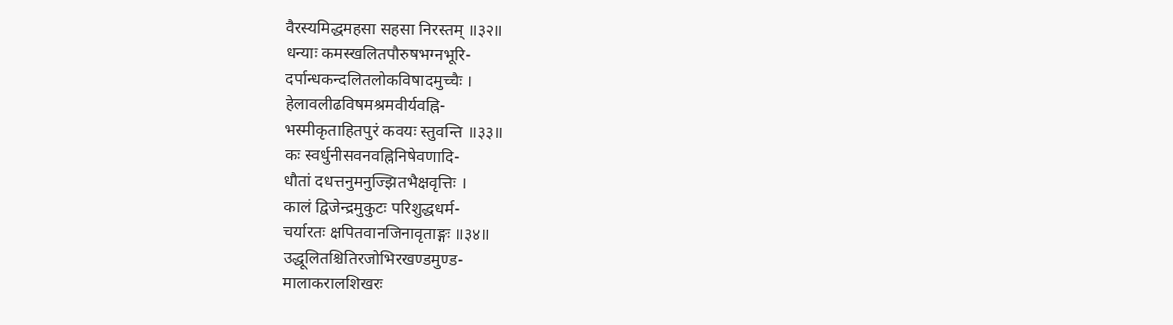वैरस्यमिद्धमहसा सहसा निरस्तम् ॥३२॥
धन्याः कमस्खलितपौरुषभग्नभूरि-
दर्पान्धकन्दलितलोकविषादमुच्चैः ।
हेलावलीढविषमश्रमवीर्यवह्नि-
भस्मीकृताहितपुरं कवयः स्तुवन्ति ॥३३॥
कः स्वर्धुनीसवनवह्निनिषेवणादि-
धौतां दधत्तनुमनुज्झितभैक्षवृत्तिः ।
कालं द्विजेन्द्रमुकुटः परिशुद्धधर्म-
चर्यारतः क्षपितवानजिनावृताङ्गः ॥३४॥
उद्धूलितश्चितिरजोभिरखण्डमुण्ड-
मालाकरालशिखरः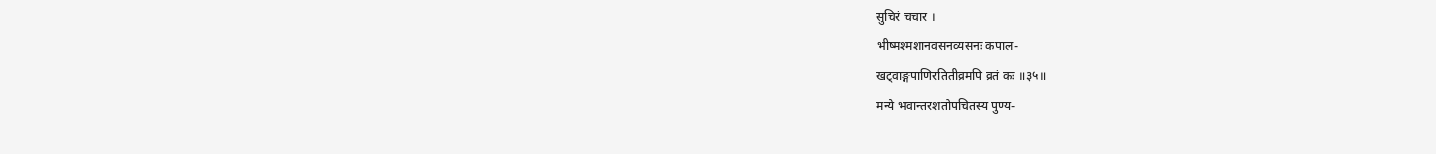सुचिरं चचार ।
भीष्मश्मशानवसनव्यसनः कपाल-
खट्वाङ्गपाणिरतितीव्रमपि व्रतं कः ॥३५॥
मन्ये भवान्तरशतोपचितस्य पुण्य-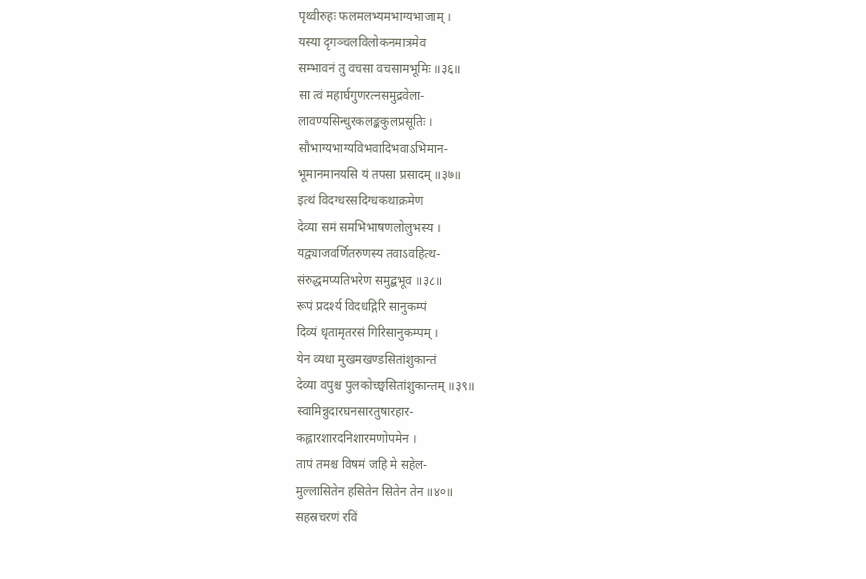पृथ्वीरुहः फलमलभ्यमभाग्यभाजाम् ।
यस्या दृगञ्चलविलोकनमात्रमेव
सम्भावनं तु वचसा वचसामभूमिः ॥३६॥
सा त्वं महार्घगुणरत्नसमुद्रवेला-
लावण्यसिन्धुरकलङ्ककुलप्रसूतिः ।
सौभाग्यभाग्यविभवादिभवाऽभिमान-
भूमानमानयसि यं तपसा प्रसादम् ॥३७॥
इत्थं विदग्धरसदिग्धकथाक्रमेण
देव्या समं समभिभाषणलोलुभस्य ।
यद्व्याजवर्णितरुणस्य तवाऽवहित्थ-
संरुद्धमप्यतिभरेण समुद्बभूव ॥३८॥
रूपं प्रदर्श्य विदधद्गिरि सानुकम्पं
दिव्यं धृतामृतरसं गिरिसानुकम्पम् ।
येन व्यधा मुखमखण्डसितांशुकान्तं
देव्या वपुश्च पुलकोच्छ्वसितांशुकान्तम् ॥३९॥
स्वामिन्नुदारघनसारतुषारहार-
कह्लारशारदनिशारमणोपमेन ।
तापं तमश्च विषमं जहि मे सहेल-
मुल्लासितेन हसितेन सितेन तेन ॥४०॥
सहस्रचरणं रविं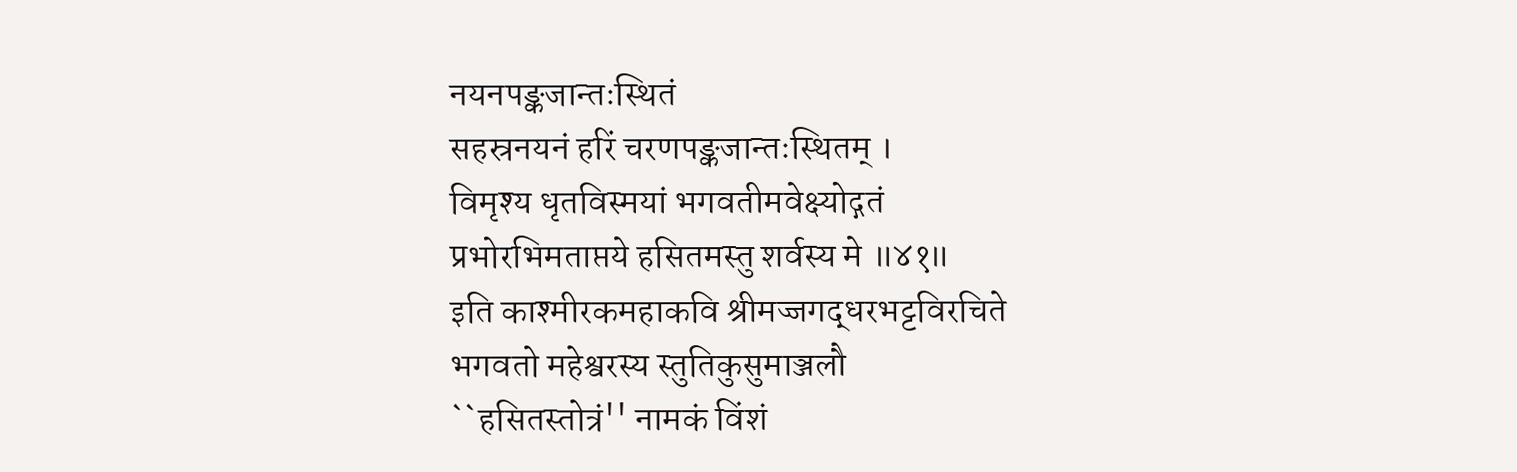नयनपङ्कजान्तःस्थितं
सहस्रनयनं हरिं चरणपङ्कजान्तःस्थितम् ।
विमृश्य धृतविस्मयां भगवतीमवेक्ष्योद्गतं
प्रभोरभिमताप्तये हसितमस्तु शर्वस्य मे ॥४१॥
इति काश्मीरकमहाकवि श्रीमज्जगद्धरभट्टविरचिते
भगवतो महेश्वरस्य स्तुतिकुसुमाञ्जलौ
``हसितस्तोत्रं'' नामकं विंशं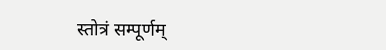स्तोत्रं सम्पूर्णम्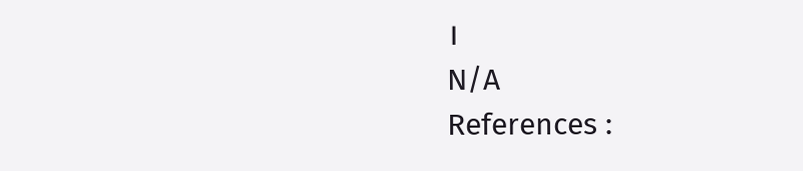।
N/A
References :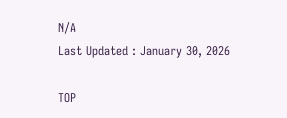N/A
Last Updated : January 30, 2026

TOP